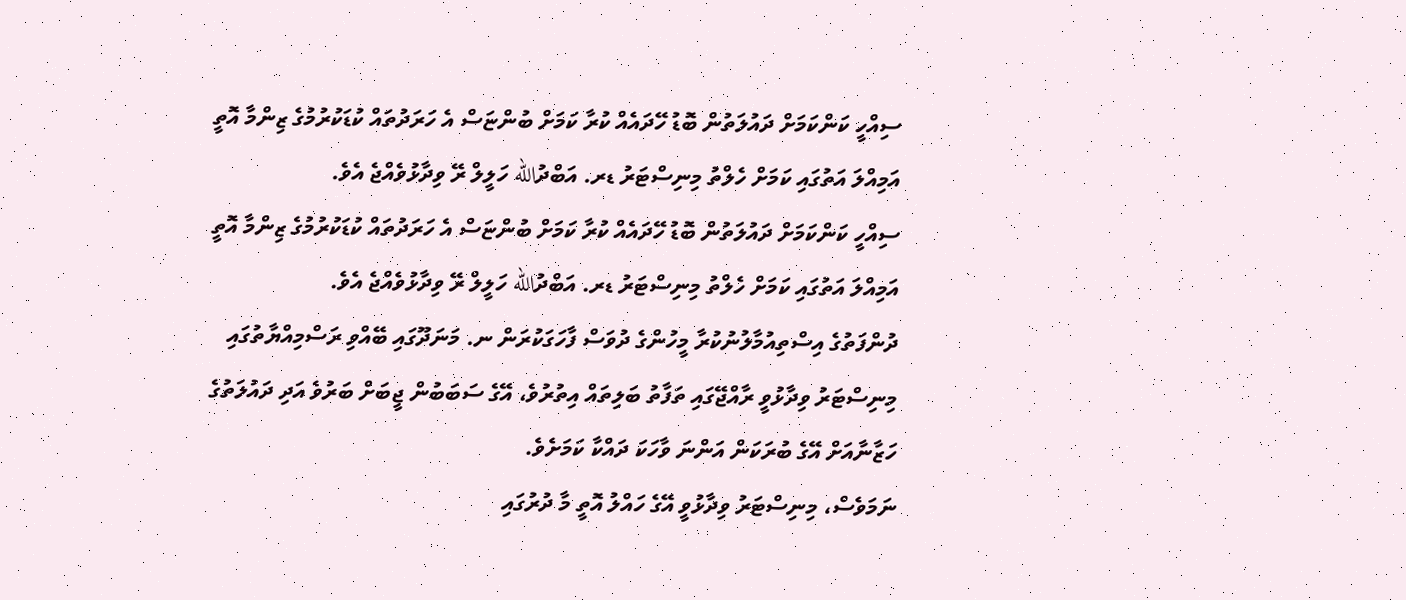ސިއްހީ ކަންކަމަށް ދައުލަތުން ބޮޑު ހޭދައެއް ކުރާ ކަމަށް ބުންޏަސް އެ ހަރަދުތައް ކުޑަކުރުމުގެ ޒިންމާ އޮތީ އަމިއްލަ އަތުގައި ކަމަށް ހެލްތު މިނިސްޓަރު ޑރ. އަބްދުالله ހަލީލް ރޭ ވިދާޅުވެއްޖެ އެވެ.
ސިއްހީ ކަންކަމަށް ދައުލަތުން ބޮޑު ހޭދައެއް ކުރާ ކަމަށް ބުންޏަސް އެ ހަރަދުތައް ކުޑަކުރުމުގެ ޒިންމާ އޮތީ އަމިއްލަ އަތުގައި ކަމަށް ހެލްތު މިނިސްޓަރު ޑރ. އަބްދުالله ހަލީލް ރޭ ވިދާޅުވެއްޖެ އެވެ.
ދުންފަތުގެ އިސްތިއުމާލުނުކުރާ މީހުންގެ ދުވަސް ފާހަގަކުރަން ނ. މަނަދޫގައި ބޭއްވި ރަސްމިއްޔާތުގައި މިނިސްޓަރު ވިދާޅުވީ ރާއްޖޭގައި ތަފާތު ބަލިތައް އިތުރުވެ، އޭގެ ސަބަބުން ޖީބަށް ބަރުވެ އަދި ދައުލަތުގެ ހަޒާނާއަށް އޭގެ ބުރަކަން އަންނަ ވާހަކަ ދައްކާ ކަމަށެވެ.
ނަމަވެސް، މިނިސްޓަރު ވިދާޅުވީ އޭގެ ހައްލު އޮތީ މާ ދުރުގައި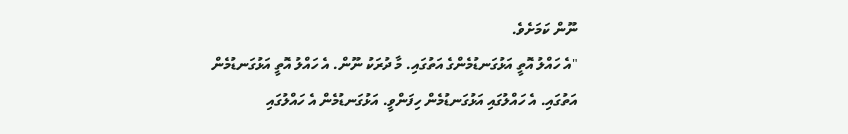ނޫން ކަމަށެވެ.
"އެ ހައްލު އޮތީ އަޅުގަނޑުމެންގެ އަތުގައި. މާ ދުރަކު ނޫން. އެ ހައްލު އޮތީ އަޅުގަނޑުމެން އަތުގައި. އެ ހައްލުގައި އަޅުގަނޑުމެން ހިފަންވީ. އަޅުގަނޑުމެން އެ ހައްލުގައި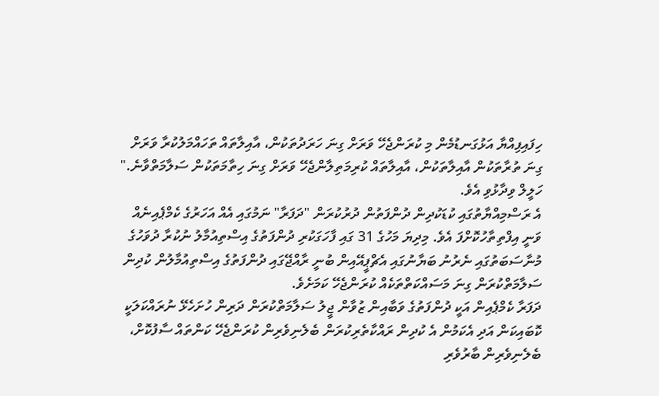ހިފައިފިއްޔާ އަޅުގަނޑުމެން މި ކުރަންޖެހޭ ވަރަށް ގިނަ ހަރަދުތަކުން، އާއިލާތައް ތަހައްމަލުކުރާ ވަރަށް ގިނަ ތުރާތަކުން އާއިލާތަކުން، އާއިލާތައް ކުރިމަތިލާންޖެހޭ ވަރަށް ގިނަ ހިތާމަތަކުން ސަލާމަތްވާނެ." ހަލީލް ވިދާޅުވި އެވެ.
އެ ރަސްމިއްޔާތުގައި ކުޑަކުދިން ދުންފަތުން ދުރުކުރަން "ދަފަރާ" ނަމުގައި އެއް އަހަރުގެ ކެމްޕެއިނެއް ވަނީ އިފްތިތާހުކޮށްފަ އެވެ. މިދިޔަ މަހުގެ 31 ގައި ފާހަގަކުރި ދުންފަތުގެ އިސްތިއުމާލު ނުކުރާ ދުވަހުގެ މުނާސަބަތުގައި ނެރުނު ބަޔާނުގައި އެޗްޕީއޭއިން ބުނީ ރާއްޖޭގައި ދުންފަތުގެ އިސްތިއުމާލުން ކުދިން ސަލާމަތްކުރަން ގިނަ މަސައްކަތްތަކެއް ކުރަންޖެހޭ ކަމަށެވެ.
ދަފަރާ ކެމްޕެއިން އަކީ ދުންފަތުގެ ވަބާއިން ޒުވާން ޖީލު ސަލާމަތްކުރަން ދަރިން ހުށަހެޅޭ ނުރައްކަލަކީ ކޮބައިކަން އަދި އެކަމުން އެ ކުދިން ރައްކާތެރިކުރަން ބެލެނިވެރިން ކުރަންޖެހޭ ކަންތައް ސާފުކޮށް، ބެލެނިވެރިން ބާރުވެރި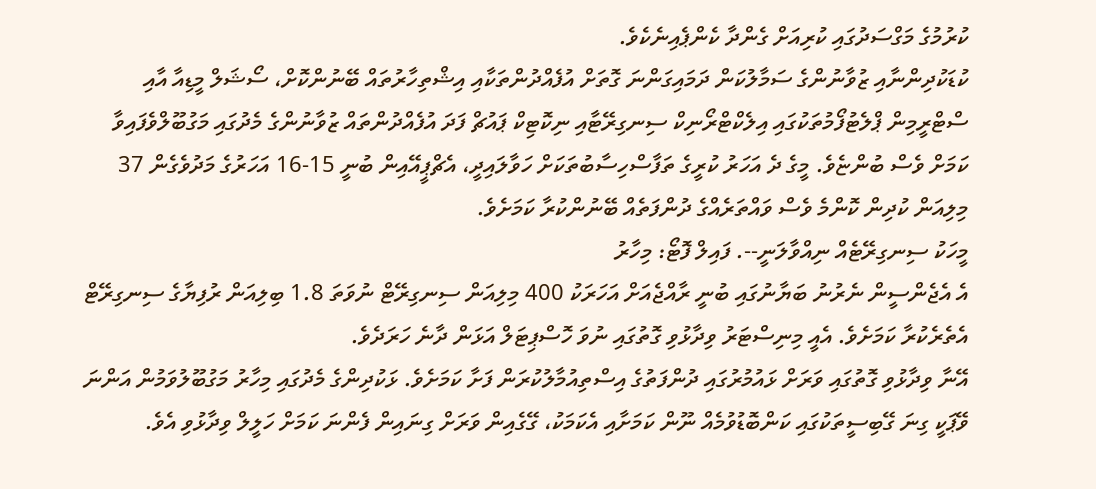ކުރުމުގެ މަގްސަދުގައި ކުރިއަށް ގެންދާ ކެންޕެއިނެކެވެ.
ކުޑަކުދިންނާއި ޒުވާނުންގެ ސަމާލުކަން ދަމައިގަންނަ ގޮތަށް އުފެއްދުންތަކާއި އިޝްތިހާރުތައް ބޭނުންކޮށް، ސޯޝަލް މީޑިއާ އާއި ސްޓްރީމިން ޕްލެޓުފޯމުތަކުގައި އިލެކްޓްރޯނިކް ސިނގިރޭޓާއި ނިކޮޓިކް ޕައުޗް ފަދަ އުފެއްދުންތައް ޒުވާނުންގެ މެދުގައި މަގުބޫލްވެފައިވާ ކަމަށް ވެސް ބުންޏެވެ. މީގެ ދެ އަހަރު ކުރީގެ ތަފާސްހިސާބުތަކަށް ހަވާލައިދީ، އެޗްޕީއޭއިން ބުނީ 15-16 އަހަރުގެ މަދުވެގެން 37 މިލިއަން ކުދިން ކޮންމެ ވެސް ވައްތަރެއްގެ ދުންފަތެއް ބޭނުންކުރާ ކަމަށެވެ.
މީހަކު ސިނގިރޭޓެއް ނިއްވާލަނީ--. ފައިލް ފޮޓޯ: މިހާރު
އެ އެޖެންސީން ނެރުނު ބަޔާނުގައި ބުނީ ރާއްޖެއަށް އަހަރަކު 400 މިލިއަން ސިނގިރޭޓް ނުވަތަ 1.8 ބިލިއަން ރުފިޔާގެ ސިނގިރޭޓް އެތެރެކުރާ ކަމަށެވެ. އެއީ މިނިސްޓަރު ވިދާޅުވި ގޮތުގައި ނުވަ ހޮސްޕިޓަލް އަޅަން ދާނެ ހަރަދެވެ.
އޭނާ ވިދާޅުވި ގޮތުގައި ވަރަށް ޅައުމުރުގައި ދުންފަތުގެ އިސްތިއުމާލުކުރަން ފަށާ ކަމަށެވެ. ޅަކުދިންގެ މެދުގައި މިހާރު މަގުބޫލުވަމުން އަންނަ ވޭޕަކީ ގިނަ ގޭބިސީތަކުގައި ކަންބޮޑުވުމެއް ނޫން ކަމަށާއި އެކަމަކު، ގޭގެއިން ވަރަށް ގިނައިން ފެންނަ ކަމަށް ހަލީލް ވިދާޅުވި އެވެ.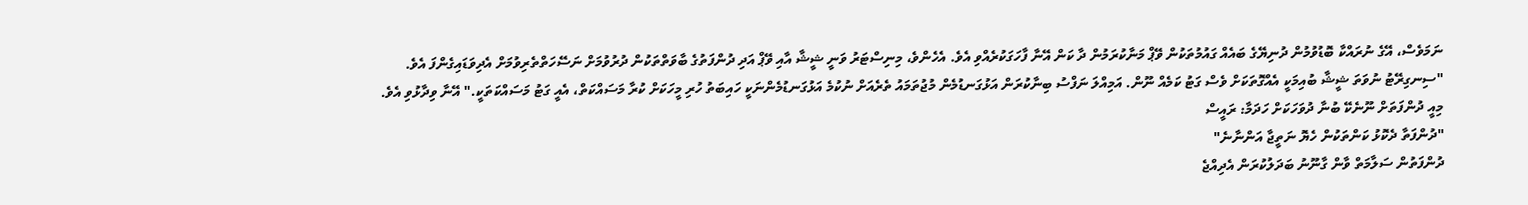ނަމަވެސް، އޭގެ ނުރައްކާ ބޮޑުވުމުން ދުނިޔޭގެ ބައެއް ގައުމުތަކުން ވޭޕް މަނާކުރަމުން ދާ ކަން އޭނާ ފާހަގަކުރެއްވި އެވެ. އެހެންވެ، މިނިސްޓަރު ވަނީ ޝީޝާ އާއި ވޭޕް އަދި ދުންފަތުގެ ބާވަތްތަކުން ދުރުވުމަށް ނަސޭހަތްތެރިވުމަށް އެދިވަޑައިގެންފަ އެވެ.
"ސިނގިރޭޓު ނުވަތަ ޝީޝާ ބުއިމަކީ އެއްގޮތަކަށް ވެސް ގަޓު ކަމެއް ނޫން. އަމިއްލަ ނަފްސު ބިނާކުރަން އަޅުގަނޑުމެން މުޖުތަމައު ތެރެއަށް ނުކުމެ އަޅުގަނޑުމެންނަކީ ހައިބަތު ހުރި މީހަކަށް ކުރާ މަސައްކަތް، އެއީ ގަޓު މަސައްކަތަކީ." އޭނާ ވިދާޅުވި އެވެ.
މިއީ ދުންފަތަށް ނޫނެކޭ ބުނާ ދުވަހަކަށް ހަދަމާ: ރައީސް
"ދުންފަތާ ދެކޮޅު ކަންތަކުން ހެޔޮ ނަތީޖާ އަންނާނެ"
ދުންފަތުން ސަލާމަތް ވާން ގާނޫނު ބަދަލުކުރަން އެދިއްޖެ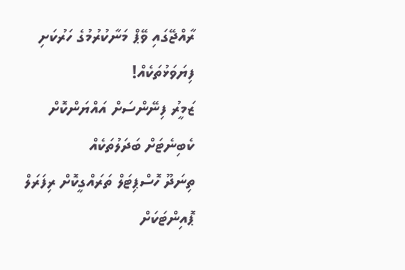ރާއްޖޭގައި ވޭޕް މަނާކުރުމުގެ ހަރުކަށި ފިޔަވަޅުތަކެއް!
ޒަމީރު ފިނޭންސަށް އައްޔަންކޮށް ކެބިނެޓަށް ބަދަލުތަކެއް
ތިނަދޫ ހޮސްޕިޓަލް ތަރައްގީކޮށް ރިފަރަލް ޕޮއިންޓަކަށް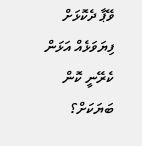ވޭޕާ ދެކޮޅަށް ފިޔަވަޅެއް އަޅަން ކެރޭނީ ކޮން ބަޔަކަށް؟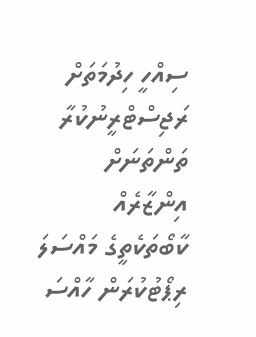ސިއްހީ ހިދުމަތަށް ރަޖިސްޓްރީނުކުރާ ތަންތަނަށް އިންޒާރެއް
ކާބޯތަކެތީގެ މައްސަލަ ރިޕޯޓުކުރަން ހާއްސަ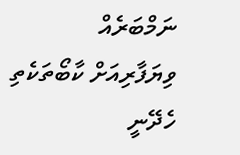ނަމްބަރެއް
ވިޔަފާރިއަށް ކާބޯތަކެތި ހެދޭނީ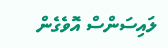ލައިސަންސް އޮވެގެން